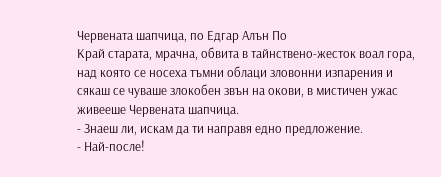Червената шапчица, по Едгар Алън По
Край старата, мрачна, обвита в тайнствено-жесток воал гора, над която се носеха тъмни облаци зловонни изпарения и сякаш се чуваше злокобен звън на окови, в мистичен ужас живееше Червената шапчица.
- Знаеш ли, искам да ти направя едно предложение.
- Най-после!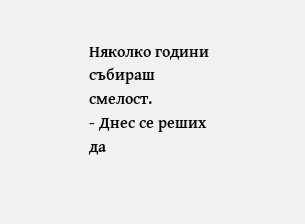Няколко години събираш смелост.
- Днес се реших да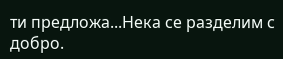ти предложа...Нека се разделим с добро.